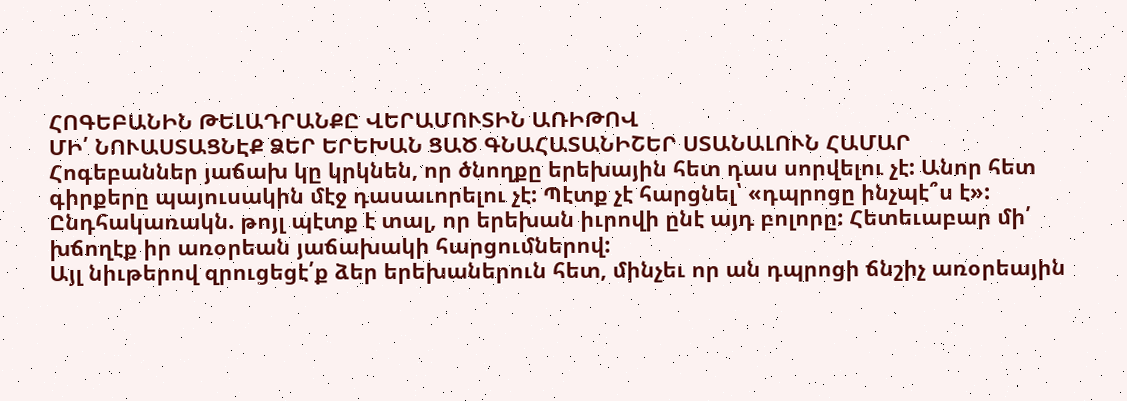ՀՈԳԵԲԱՆԻՆ ԹԵԼԱԴՐԱՆՔԸ ՎԵՐԱՄՈՒՏԻՆ ԱՌԻԹՈՎ
ՄԻ՛ ՆՈՒԱՍՏԱՑՆԷՔ ՁԵՐ ԵՐԵԽԱՆ ՑԱԾ ԳՆԱՀԱՏԱՆԻՇԵՐ ՍՏԱՆԱԼՈՒՆ ՀԱՄԱՐ
Հոգեբաններ յաճախ կը կրկնեն, որ ծնողքը երեխային հետ դաս սորվելու չէ: Անոր հետ գիրքերը պայուսակին մէջ դասաւորելու չէ: Պէտք չէ հարցնել՝ «դպրոցը ինչպէ՞ս է»: Ընդհակառակն. թոյլ պէտք է տալ, որ երեխան իւրովի ընէ այդ բոլորը: Հետեւաբար մի՛ խճողէք իր առօրեան յաճախակի հարցումներով:
Այլ նիւթերով զրուցեցէ՛ք ձեր երեխաներուն հետ, մինչեւ որ ան դպրոցի ճնշիչ առօրեային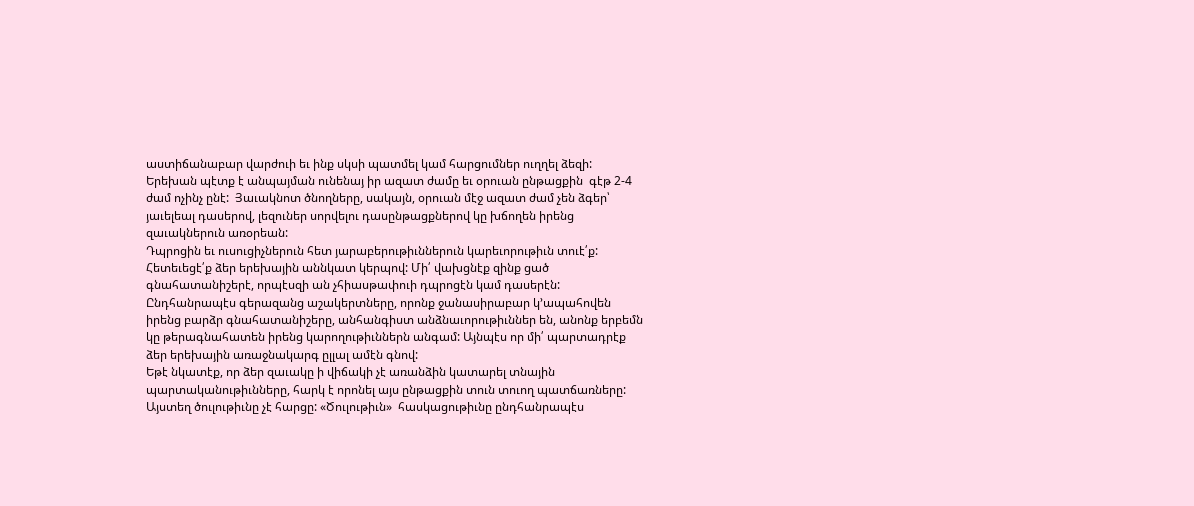աստիճանաբար վարժուի եւ ինք սկսի պատմել կամ հարցումներ ուղղել ձեզի:
Երեխան պէտք է անպայման ունենայ իր ազատ ժամը եւ օրուան ընթացքին  գէթ 2-4 ժամ ոչինչ ընէ:  Յաւակնոտ ծնողները, սակայն, օրուան մէջ ազատ ժամ չեն ձգեր՝ յաւելեալ դասերով, լեզուներ սորվելու դասընթացքներով կը խճողեն իրենց զաւակներուն առօրեան:
Դպրոցին եւ ուսուցիչներուն հետ յարաբերութիւններուն կարեւորութիւն տուէ՛ք: Հետեւեցէ՛ք ձեր երեխային աննկատ կերպով: Մի՛ վախցնէք զինք ցած գնահատանիշերէ, որպէսզի ան չհիասթափուի դպրոցէն կամ դասերէն:
Ընդհանրապէս գերազանց աշակերտները, որոնք ջանասիրաբար կ’ապահովեն իրենց բարձր գնահատանիշերը, անհանգիստ անձնաւորութիւններ են, անոնք երբեմն կը թերագնահատեն իրենց կարողութիւններն անգամ: Այնպէս որ մի՛ պարտադրէք ձեր երեխային առաջնակարգ ըլլալ ամէն գնով:
Եթէ նկատէք, որ ձեր զաւակը ի վիճակի չէ առանձին կատարել տնային պարտականութիւնները, հարկ է որոնել այս ընթացքին տուն տուող պատճառները: Այստեղ ծուլութիւնը չէ հարցը: «Ծուլութիւն»  հասկացութիւնը ընդհանրապէս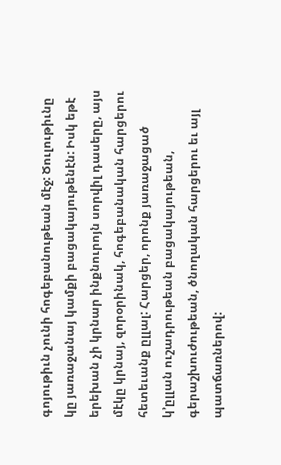գոյութիւն չունի հոգեբանութեան մէջ: Ծուլութիւնը կը յառաջանայ կամքի բացակայութենէն: Իսկ եթէ երեխան չի կրնար ինքնուրոյն սորվիլ դասերը, այս մէկը կրնայ, զորօրինակ, հոգեբանական հարցերու հետեւանք ըլլալ: Հարցեր, որոնք յառաջացած կ’ըլլան ուշադրութեան բացակայութեան, գերաշխուժութեան, ծնողական հարցերու եւ այլ պատճառներով: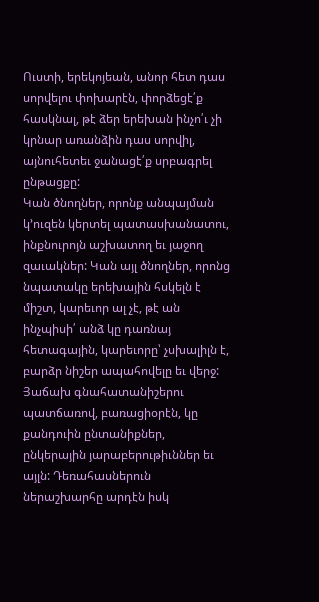Ուստի, երեկոյեան, անոր հետ դաս սորվելու փոխարէն, փորձեցէ՛ք հասկնալ, թէ ձեր երեխան ինչո՛ւ չի կրնար առանձին դաս սորվիլ, այնուհետեւ ջանացէ՛ք սրբագրել ընթացքը:
Կան ծնողներ, որոնք անպայման կ’ուզեն կերտել պատասխանատու, ինքնուրոյն աշխատող եւ յաջող զաւակներ: Կան այլ ծնողներ, որոնց նպատակը երեխային հսկելն է միշտ, կարեւոր ալ չէ, թէ ան ինչպիսի՛ անձ կը դառնայ հետագային, կարեւորը՝ չսխալիլն է, բարձր նիշեր ապահովելը եւ վերջ:
Յաճախ գնահատանիշերու պատճառով, բառացիօրէն, կը քանդուին ընտանիքներ, ընկերային յարաբերութիւններ եւ այլն: Դեռահասներուն ներաշխարհը արդէն իսկ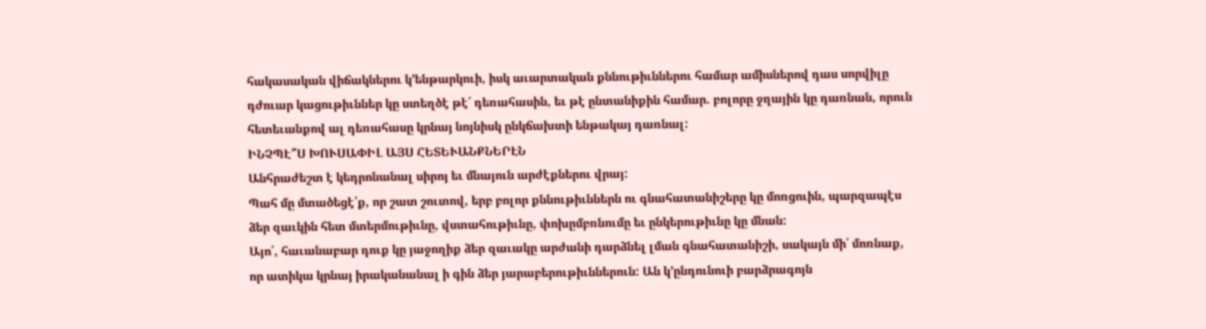հակասական վիճակներու կ’ենթարկուի, իսկ աւարտական քննութիւններու համար ամիսներով դաս սորվիլը դժուար կացութիւններ կը ստեղծէ թէ՛ դեռահասին, եւ թէ ընտանիքին համար. բոլորը ջղային կը դառնան, որուն հետեւանքով ալ դեռահասը կրնայ նոյնիսկ ընկճախտի ենթակայ դառնալ:
ԻՆՉՊԷ՞Ս ԽՈՒՍԱՓԻԼ ԱՅՍ ՀԵՏԵՒԱՆՔՆԵՐԷՆ
Անհրաժեշտ է կեդրոնանալ սիրոյ եւ մնայուն արժէքներու վրայ:
Պահ մը մտածեցէ՛ք, որ շատ շուտով, երբ բոլոր քննութիւններն ու գնահատանիշերը կը մոռցուին, պարզապէս ձեր զաւկին հետ մտերմութիւնը, վստահութիւնը, փոխըմբռնումը եւ ընկերութիւնը կը մնան:
Այո՛, հաւանաբար դուք կը յաջողիք ձեր զաւակը արժանի դարձնել լման գնահատանիշի, սակայն մի՛ մոռնաք, որ ատիկա կրնայ իրականանալ ի գին ձեր յարաբերութիւններուն: Ան կ’ընդունուի բարձրագոյն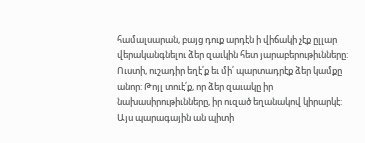համալսարան, բայց դուք արդէն ի վիճակի չէք ըլլար վերականգնելու ձեր զաւկին հետ յարաբերութիւնները:
Ուստի, ուշադիր եղէ՛ք եւ մի՛ պարտադրէք ձեր կամքը անոր: Թոյլ տուէ՛ք, որ ձեր զաւակը իր նախասիրութիւնները, իր ուզած եղանակով կիրարկէ: Այս պարագային ան պիտի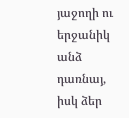յաջողի ու երջանիկ անձ դառնայ, իսկ ձեր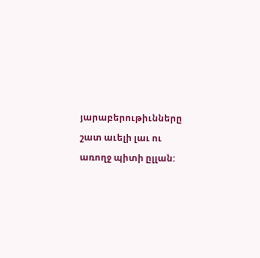յարաբերութիւնները շատ աւելի լաւ ու առողջ պիտի ըլլան: